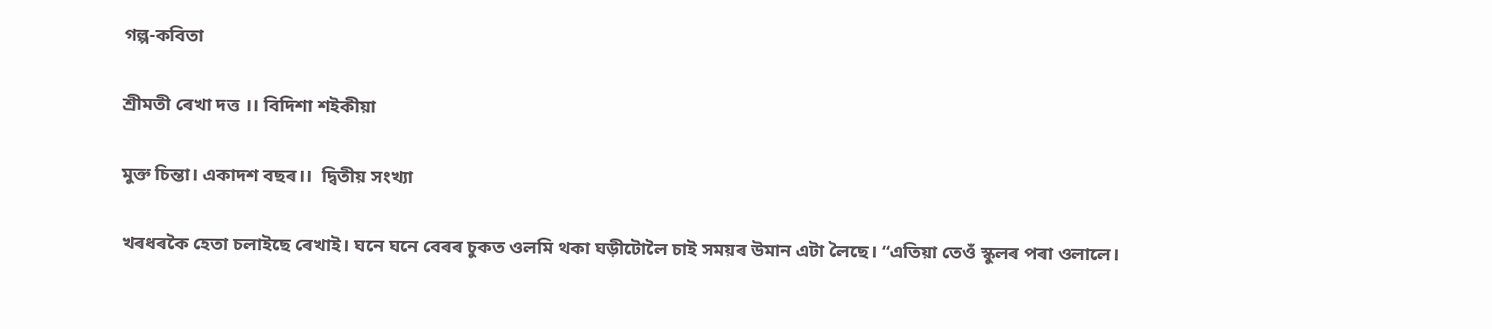গল্প-কবিতা

শ্ৰীমতী ৰেখা দত্ত ।। বিদিশা শইকীয়া

মুক্ত চিন্তা। একাদশ বছৰ।।  দ্বিতীয় সংখ্যা

খৰধৰকৈ হেতা চলাইছে ৰেখাই। ঘনে ঘনে বেৰৰ চুকত ওলমি থকা ঘড়ীটোলৈ চাই সময়ৰ উমান এটা লৈছে। “এতিয়া তেওঁ স্কুলৰ পৰা ওলালে।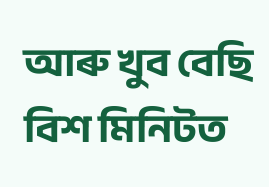আৰু খুব বেছি বিশ মিনিটত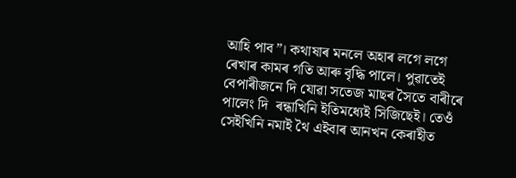আহি পাব”। কথাষাৰ মনলে অহাৰ লগে লগে ৰেখাৰ কামৰ গতি আৰু বৃদ্ধি পালে। পুৱাতেই বেপাৰীজনে দি যোৱা সতেজ মাছৰ সৈতে বাৰীৰে পালেং দি  ৰন্ধাখিনি ইতিমধ্যেই সিজিছেই। তেওঁ সেইখিনি নমাই থৈ এইবাৰ আনখন কেৰাহীত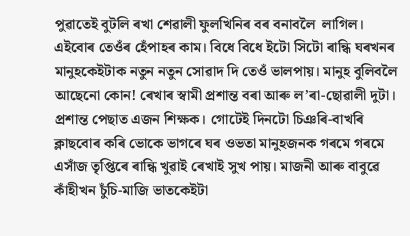পুৱাতেই বুটলি ৰখা শেৱালী ফুলখিনিৰ বৰ বনাবলৈ  লাগিল। এইবোৰ তেওঁৰ হেঁপাহৰ কাম। বিধে বিধে ইটো সিটো ৰান্ধি ঘৰখনৰ মানুহকেইটাক নতুন নতুন সোৱাদ দি তেওঁ ভালপায়। মানুহ বুলিবলৈ আছে‌নো কোন! ৰেখাৰ স্বামী প্ৰশান্ত বৰা আৰু ল’ৰা-ছোৱালী দুটা। প্ৰশান্ত পেছাত এজন শিক্ষক। গোটেই দিনটো চিঞৰি-বাখৰি ক্লাছবোৰ কৰি ভোকে ভাগৰে ঘৰ ওভতা মানুহজনক গৰমে গৰমে এসাঁজ তৃপ্তিৰে ৰান্ধি খুৱাই ৰেখাই সুখ পায়। মাজনী আৰু বাবুৱে কাঁহীখন চুঁচি-মাজি ভাতকেইটা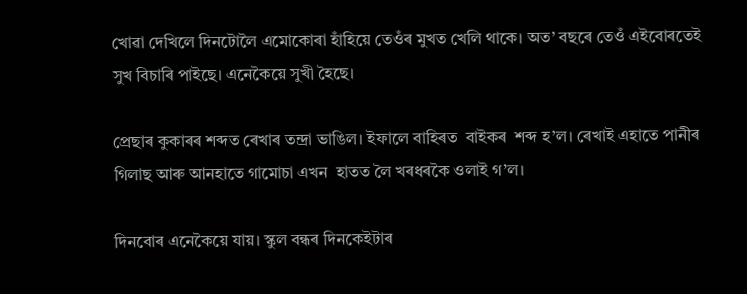খোৱা দেখিলে দিনটোলৈ এমোকোৰা হাঁহিয়ে তেওঁৰ মুখত খেলি থাকে। অত’ বছৰে তেওঁ এইবোৰতেই সুখ বিচাৰি পাইছে। এনেকৈয়ে সুখী হৈছে।

প্ৰেছাৰ কুকাৰৰ শব্দত ৰেখাৰ তন্দ্ৰা‌ ভাঙিল। ইফালে বাহিৰত  বাইকৰ  শব্দ হ’ল। ৰেখাই এহাতে পানীৰ গিলাছ আৰু আনহাতে গামোচা এখন  হাতত লৈ খৰধৰকৈ ওলাই গ’ল।

দিনবোৰ এনেকৈয়ে যায়। স্কুল বন্ধৰ দিনকেইটাৰ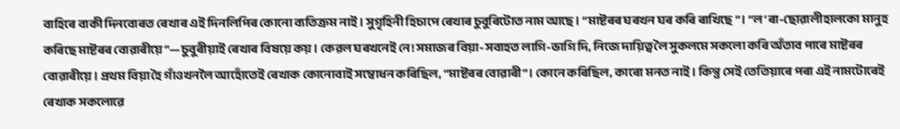বাহিৰে বাকী দিনবোৰত ৰেখাৰ এই দিনলিপিৰ কোনো ব্যতিক্ৰম নাই। সুগৃহিনী হিচাপে ৰেখাৰ চুবুৰিটোত নাম আছে। “মাষ্টৰৰ ঘৰখন ঘৰ কৰি ৰাখিছে”। “ল’ৰা-ছোৱালীহালকো মানুহ কৰিছে মাষ্টৰৰ বোৱাৰীয়ে”—চুবুৰীয়াই ৰেখাৰ বিষয়ে কয়। কেৱল ঘৰখনেই নে! সমাজৰ বিয়া-সবাহত লাগি-ভাগি দি, নিজে দায়িত্ব লৈ সুকলমে সকলো কৰি অঁতাব পাৰে মাষ্টৰৰ বোৱাৰীয়ে। প্ৰথম বিয়া হৈ গাঁওখনলৈ আহোঁতেই ৰেখাক কোনোবাই সম্বোধন কৰিছিল, “মাষ্টৰৰ বোৱাৰী”। কোনে কৰিছিল, কাৰো মনত নাই। কিন্তু সেই তেতিয়াৰে পৰা এই নামটোৰেই ৰেখাক সকলোৱে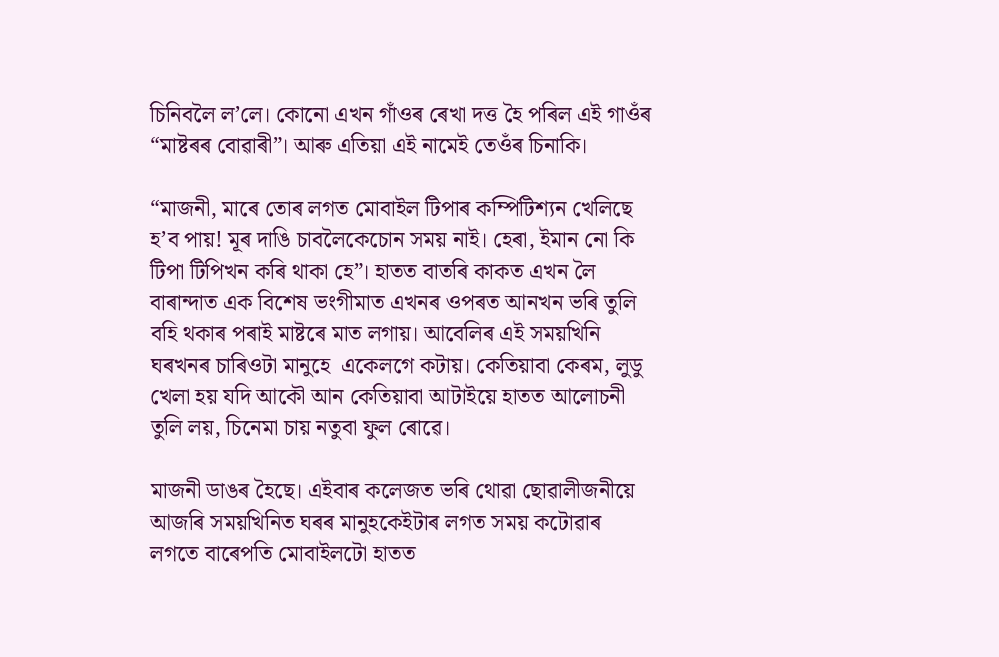চিনিবলৈ ল’লে। কোনো এখন গাঁওৰ ৰেখা দত্ত হৈ পৰিল এই গাওঁৰ “মাষ্টৰৰ বোৱাৰী”। আৰু এতিয়া এই নামেই তেওঁৰ চিনাকি।

“মাজনী, মাৰে তোৰ লগত মোবাইল টিপাৰ কম্পিটিশ্যন খেলিছে হ’ব পায়! মূৰ দাঙি চাবলৈকেচোন সময় নাই। হেৰা, ইমান নো কি টিপা টিপিখন‌ কৰি থাকা হে”। হাতত বাতৰি কাকত এখন‌ লৈ বাৰান্দাত এক বিশেষ ভংগীমাত এখনৰ ওপৰত আনখন ভৰি তুলি বহি থকাৰ পৰাই মাষ্টৰে মাত লগায়। আবেলিৰ এই সময়খিনি ঘৰখনৰ চাৰিওটা মানুহে  একেলগে কটায়। কেতিয়াবা কেৰম, লুডু খেলা হয় যদি আকৌ আন কেতিয়াবা আটাইয়ে হাতত আলোচনী তুলি লয়, চিনেমা চায় নতুবা ফুল ৰোৱে।

মাজনী ডাঙৰ হৈছে। এইবাৰ কলেজত ভৰি থোৱা ছোৱালীজনীয়ে আজৰি সময়খিনিত ঘৰৰ মানুহকেইটাৰ লগত সময় কটোৱাৰ লগতে বাৰেপতি মোবাইলটো হাতত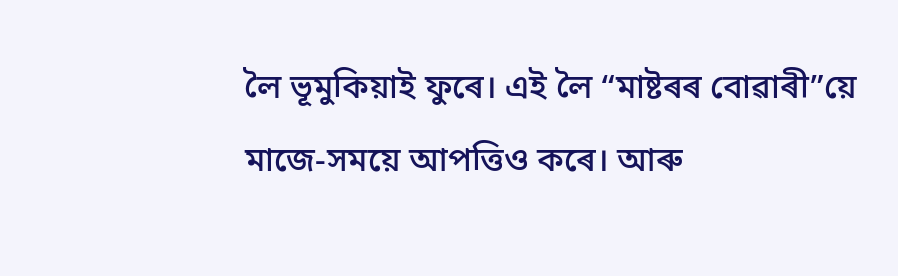লৈ ভূমুকিয়াই ফুৰে। এই লৈ “মাষ্টৰৰ বোৱাৰী”য়ে মাজে-সময়ে আপত্তিও কৰে। আৰু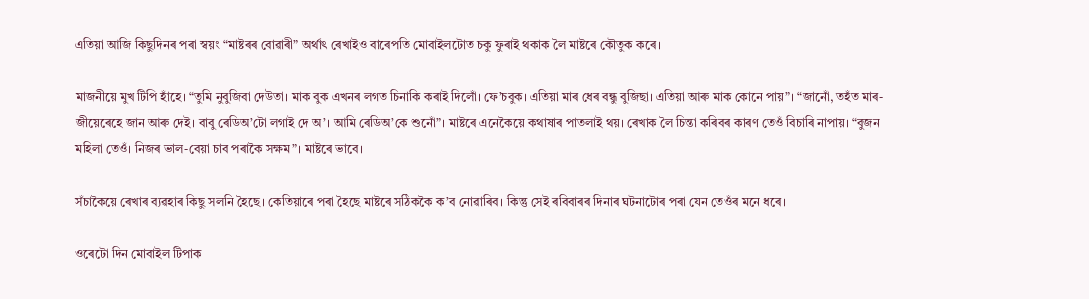এতিয়া আজি কিছুদিনৰ পৰা স্বয়ং “মাষ্টৰৰ বোৱাৰী” অৰ্থাৎ ৰেখাইও বাৰেপতি মোবাইলটোত চকু ফুৰাই থকাক লৈ মাষ্টৰে কৌতুক কৰে।

মাজনীয়ে মুখ টিপি হাঁহে। “তুমি নুবুজিবা দেউতা। মাক বুক এখনৰ লগত চিনাকি কৰাই দিলোঁ। ফে’চবুক। এতিয়া মাৰ ধেৰ বন্ধু বুজিছা। এতিয়া আৰু মাক কোনে পায়”। “জানোঁ, তহঁত মাৰ-জীয়েৰেহে জান আৰু দেই। বাবু ৰেডিঅ’টো লগাই দে অ’। আমি ৰেডিঅ’কে শুনোঁ”। মাষ্টৰে এনেকৈয়ে কথাষাৰ পাতলাই থয়। ৰেখাক লৈ চিন্তা কৰিবৰ কাৰণ তেওঁ বিচাৰি নাপায়। “বুজন মহিলা তেওঁ। নিজৰ ভাল-বেয়া চাব পৰাকৈ সক্ষম”। মাষ্টৰে ভাবে।

সঁচাকৈয়ে ৰেখাৰ ব্যৱহাৰ কিছু সলনি হৈছে। কেতিয়াৰে পৰা হৈছে মাষ্টৰে সঠিককৈ ক’ব নোৱাৰিব। কিন্তু সেই ৰবিবাৰৰ দিনাৰ ঘটনাটোৰ পৰা যেন তেওঁৰ মনে ধৰে।

ওৰেটো দিন মোবাইল টিপাক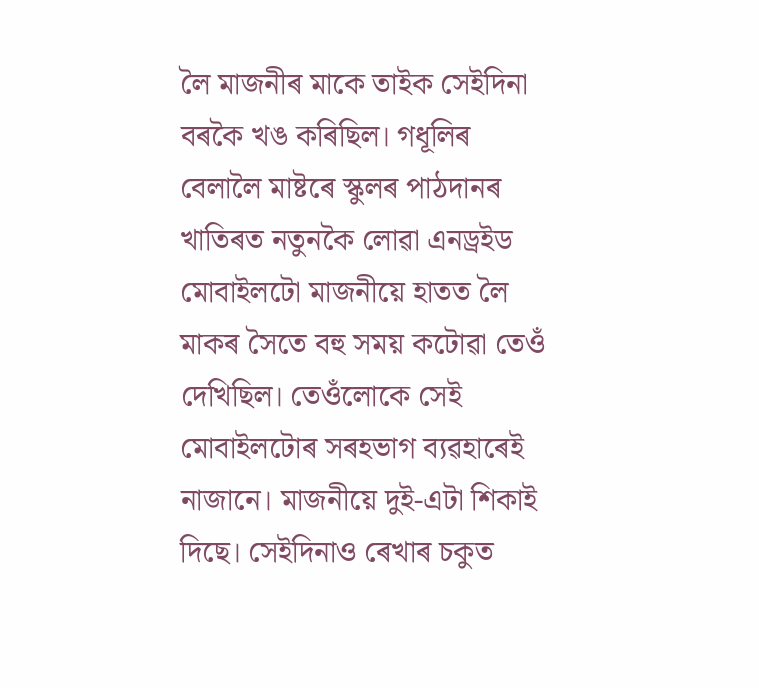লৈ মাজনীৰ মাকে তাইক সেইদিনা বৰকৈ খঙ কৰিছিল। গধূলিৰ বেলালৈ মাষ্টৰে স্কুলৰ পাঠদানৰ খাতিৰত নতুনকৈ লোৱা এনড্ৰইড মোবাইলটো মাজনীয়ে হাতত লৈ মাকৰ সৈতে বহু সময় কটোৱা তেওঁ দেখিছিল। তেওঁলোকে সেই মোবাইলটোৰ সৰহভাগ ব্যৱহাৰেই নাজানে। মাজনীয়ে দুই-এটা শিকাই দিছে। সেইদিনাও ৰেখাৰ চকুত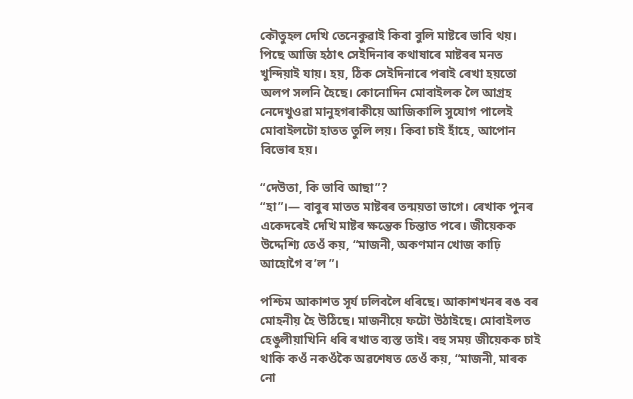কৌতুহল দেখি তেনেকুৱাই কিবা বুলি মাষ্টৰে ভাবি থয়। পিছে আজি হঠাৎ সেইদিনাৰ কথাষাৰে মাষ্টৰৰ মনত খুন্দিয়াই যায়। হয়, ঠিক সেইদিনাৰে পৰাই ৰেখা হয়তো অলপ সলনি হৈছে। কোনোদিন মোবাইলক লৈ আগ্ৰহ নেদেখুওৱা মানুহগৰাকীয়ে আজিকালি সুযোগ পালেই মোবাইলটো হাতত তুলি লয়। কিবা চাই হাঁহে, আপোন বিভোৰ হয়।

“দেউতা, কি ভাবি আছা”?
“হা”।— বাবুৰ মাতত মাষ্টৰৰ তন্ময়তা ভাগে। ৰেখাক পুনৰ একেদৰেই দেখি মাষ্টৰ ক্ষন্তেক চিন্তাত পৰে। জীয়েকক উদ্দেশ্যি তেওঁ কয়, “মাজনী, অকণমান খোজ কাঢ়ি আহোগৈ ব’ল”।

পশ্চিম আকাশত সূৰ্য ঢলিবলৈ ধৰিছে। আকাশখনৰ ৰঙ বৰ মোহনীয় হৈ উঠিছে। মাজনীয়ে ফটো উঠাইছে। মোবাইলত হেঙুলীয়াখিনি ধৰি ৰখাত ব্যস্ত তাই। বহু সময় জীয়েকক চাই থাকি কওঁ নকওঁকৈ অৱশেষত তেওঁ কয়, “মাজনী, মাৰক নো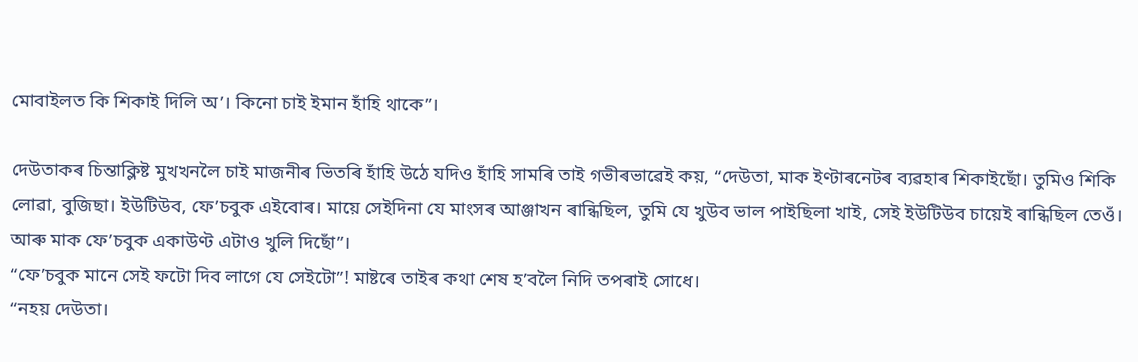মোবাইলত কি শিকাই দিলি অ’। কিনো চাই ইমান হাঁহি থাকে”।

দেউতাকৰ চিন্তাক্লিষ্ট মুখখনলৈ চাই মাজনীৰ ভিতৰি হাঁহি উঠে যদিও হাঁহি সামৰি তাই গভীৰভাৱেই কয়, “দেউতা, মাক ইণ্টাৰনেটৰ ব্যৱহাৰ শিকাইছোঁ। তুমিও শিকি লোৱা, বুজিছা। ইউটিউব, ফে’চবুক এইবোৰ। মায়ে সেইদিনা যে মাংসৰ আঞ্জাখন ৰান্ধিছিল, তুমি যে খুউব ভাল পাইছিলা খাই, সেই ইউটিউব‌ চায়েই ৰান্ধিছিল তেওঁ। আৰু মাক ফে’চবুক একাউণ্ট এটাও খুলি দিছোঁ”।
“ফে’চবুক মানে সেই ফটো দিব লাগে যে সেইটো”! মাষ্টৰে তাইৰ কথা শেষ হ’বলৈ নিদি তপৰাই সোধে।
“নহয় দেউতা।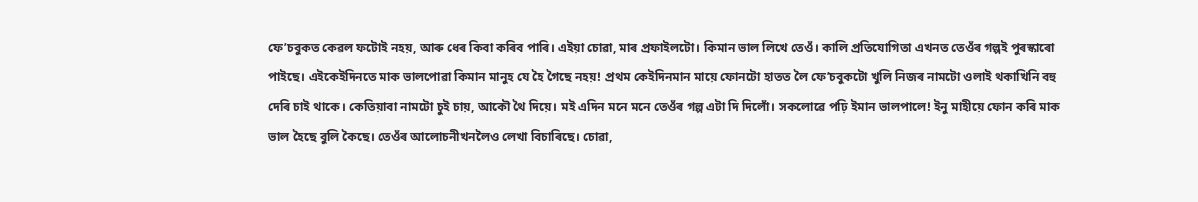ফে’চবুকত কেৱল ফটোই নহয়, আৰু ধেৰ কিবা কৰিব পাৰি। এইয়া চোৱা, মাৰ প্ৰফাইলটো। কিমান ভাল লিখে তেওঁ। কালি প্ৰতিযোগিতা এখনত তেওঁৰ গল্পই পুৰস্কাৰো পাইছে। এইকেইদিনতে মাক ভালপোৱা কিমান মানুহ যে হৈ গৈছে নহয়! প্ৰথম কেইদিনমান মায়ে ফোনটো হাতত লৈ ফে’চবুকটো খুলি নিজৰ নামটো ওলাই থকাখিনি বহু দেৰি চাই থাকে। কেতিয়াবা নামটো চুই চায়, আকৌ থৈ দিয়ে। মই এদিন মনে মনে তেওঁৰ গল্প এটা দি দিলোঁ। সকলোৱে পঢ়ি ইমান ভালপালে! ইনু মাহীয়ে ফোন কৰি মাক ভাল হৈছে বুলি কৈছে। তেওঁৰ আলোচনীখনলৈও লেখা বিচাৰিছে। চোৱা,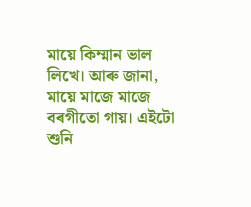মায়ে কিম্মান ভাল লিখে। আৰু জানা, মায়ে মাজে মাজে বৰগীতো গায়। এইটো শুনি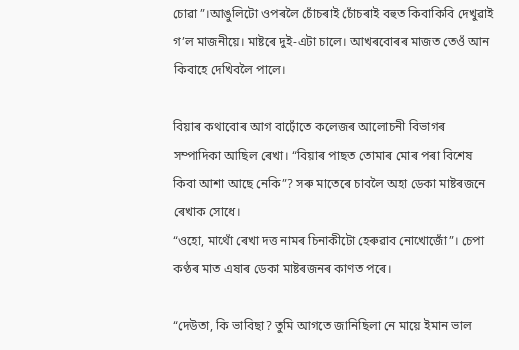চোৱা”।আঙুলিটো ওপৰলৈ চোঁচৰাই চোঁচৰাই বহুত কিবাকিবি দেখুৱাই গ’ল মাজনীয়ে। মাষ্টৰে দুই-এটা চালে। আখৰবোৰৰ মাজত তেওঁ আন কিবাহে দেখিবলৈ পালে।

বিয়াৰ কথাবোৰ আগ বাঢ়োঁতে কলেজৰ আলোচনী বিভাগৰ সম্পাদিকা আছিল ৰেখা। “বিয়াৰ পাছত তোমাৰ মোৰ পৰা বিশেষ কিবা আশা আছে নেকি”? সৰু মাতেৰে চাবলৈ অহা ডেকা মাষ্টৰজনে ৰেখাক সোধে।
“ওহো, মাথোঁ ৰেখা দত্ত নামৰ চিনাকীটো হেৰুৱাব নোখোজোঁ”। চেপা কণ্ঠৰ মাত এষাৰ ডেকা মাষ্টৰজনৰ কাণত পৰে।

“দেউতা, কি ভাবিছা? তুমি আগতে জানিছিলা নে মায়ে ইমান ভাল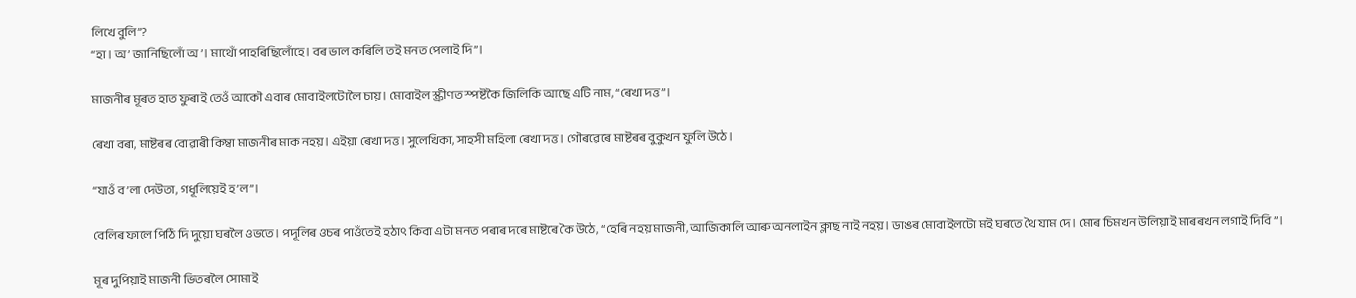লিখে বুলি”?
“হা। অ’ জানিছিলোঁ অ’। মাথোঁ পাহৰিছিলোঁহে। বৰ ভাল কৰিলি তই মনত পেলাই দি”।

মাজনীৰ মূৰত হাত ফুৰাই তেওঁ আকৌ এবাৰ মোবাইলটোলৈ চায়। মোবাইল স্ক্ৰীণত স্পষ্টকৈ জিলিকি আছে এটি নাম, “ৰেখা দত্ত”।

ৰেখা বৰা‌, মাষ্টৰৰ বোৱাৰী কিম্বা মাজনীৰ মাক নহয়। এইয়া ৰেখা দত্ত। সুলেখিকা, সাহসী মহিলা ৰেখা দত্ত। গৌৰৱেৰে মাষ্টৰৰ বুকুখন ফুলি উঠে।

“যাওঁ ব’লা দেউতা, গধূলিয়েই হ’ল”।

বেলিৰ ফালে পিঠি দি দুয়ো ঘৰলৈ ওভতে। পদূলিৰ ওচৰ পাওঁতেই হঠাৎ কিবা এটা মনত পৰাৰ দৰে মাষ্টৰে কৈ উঠে, “হেৰি নহয় মাজনী, আজিকালি আৰু অনলাইন ক্লাছ নাই‌ নহয়। ডাঙৰ মোবাইলটো মই ঘৰতে থৈ যাম দে। মোৰ চিমখন উলিয়াই মাৰৰখন লগাই দিবি”।

মূৰ দুপিয়াই মাজনী ভিতৰলৈ সোমাই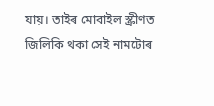যায়। তাইৰ মোবাইল স্ক্ৰীণত জিলিকি থকা সেই নামটোৰ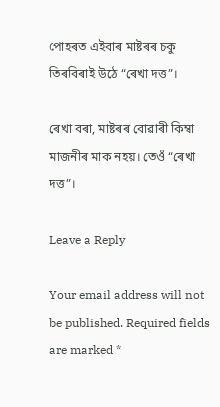পোহৰত এইবাৰ মাষ্টৰৰ চকু তিৰবিৰাই উঠে “ৰেখা দত্ত”।

ৰেখা বৰা‌, মাষ্টৰৰ বোৱাৰী কিম্বা মাজনীৰ মাক নহয়। তেওঁ “ৰেখা দত্ত”।

Leave a Reply

Your email address will not be published. Required fields are marked *